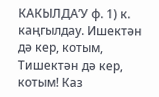КАКЫЛДА’У ф. 1) к. каңгылдау. Ишектән дә кер, котым, Тишектән дә кер, котым! Каз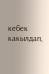кебек какылдап,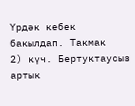Үрдәк кебек бакылдап. Такмак
2) күч. Бертуктаусыз артык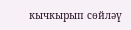кычкырып сөйләү